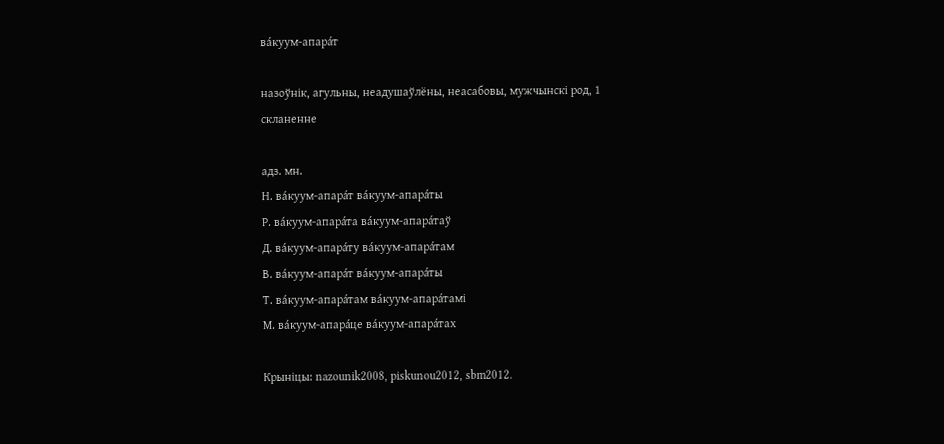ва́куум-апара́т

назоўнік, агульны, неадушаўлёны, неасабовы, мужчынскі род, 1 скланенне

адз. мн.
Н. ва́куум-апара́т ва́куум-апара́ты
Р. ва́куум-апара́та ва́куум-апара́таў
Д. ва́куум-апара́ту ва́куум-апара́там
В. ва́куум-апара́т ва́куум-апара́ты
Т. ва́куум-апара́там ва́куум-апара́тамі
М. ва́куум-апара́це ва́куум-апара́тах

Крыніцы: nazounik2008, piskunou2012, sbm2012.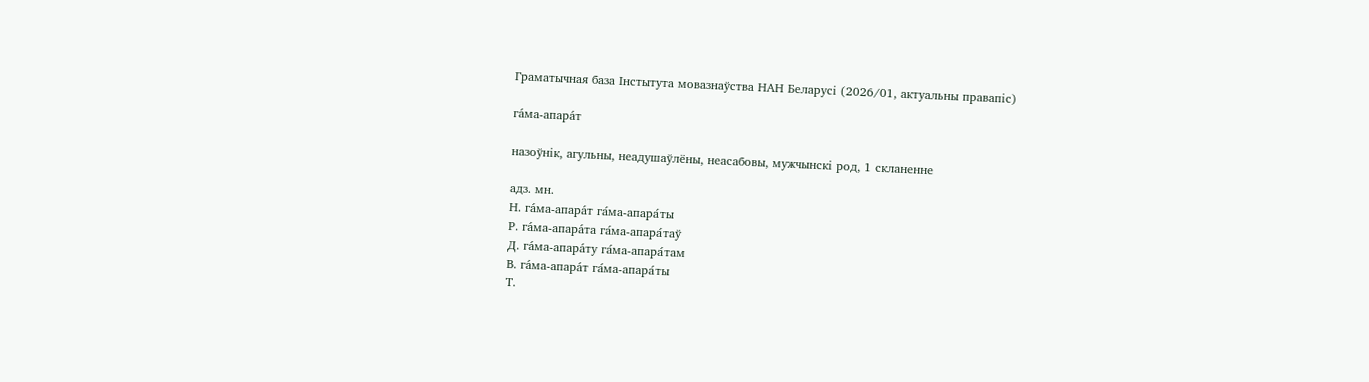Граматычная база Інстытута мовазнаўства НАН Беларусі (2026/01, актуальны правапіс)

га́ма-апара́т

назоўнік, агульны, неадушаўлёны, неасабовы, мужчынскі род, 1 скланенне

адз. мн.
Н. га́ма-апара́т га́ма-апара́ты
Р. га́ма-апара́та га́ма-апара́таў
Д. га́ма-апара́ту га́ма-апара́там
В. га́ма-апара́т га́ма-апара́ты
Т.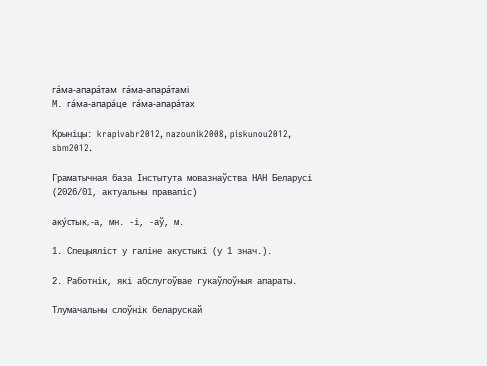га́ма-апара́там га́ма-апара́тамі
М. га́ма-апара́це га́ма-апара́тах

Крыніцы: krapivabr2012, nazounik2008, piskunou2012, sbm2012.

Граматычная база Інстытута мовазнаўства НАН Беларусі (2026/01, актуальны правапіс)

аку́стык, -а, мн. -і, -аў, м.

1. Спецыяліст у галіне акустыкі (у 1 знач.).

2. Работнік, які абслугоўвае гукаўлоўныя апараты.

Тлумачальны слоўнік беларускай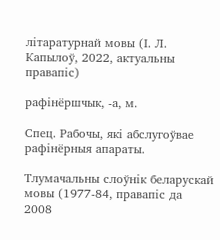літаратурнай мовы (І. Л. Капылоў, 2022, актуальны правапіс)

рафінёршчык, ‑а, м.

Спец. Рабочы, які абслугоўвае рафінёрныя апараты.

Тлумачальны слоўнік беларускай мовы (1977-84, правапіс да 2008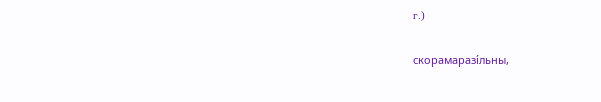г.)

скорамаразі́льны,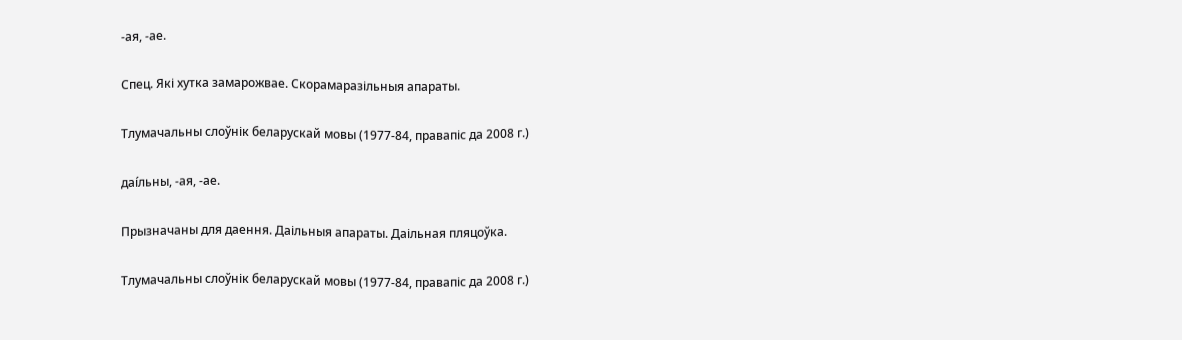‑ая, ‑ае.

Спец. Які хутка замарожвае. Скорамаразільныя апараты.

Тлумачальны слоўнік беларускай мовы (1977-84, правапіс да 2008 г.)

даі́льны, ‑ая, ‑ае.

Прызначаны для даення. Даільныя апараты. Даільная пляцоўка.

Тлумачальны слоўнік беларускай мовы (1977-84, правапіс да 2008 г.)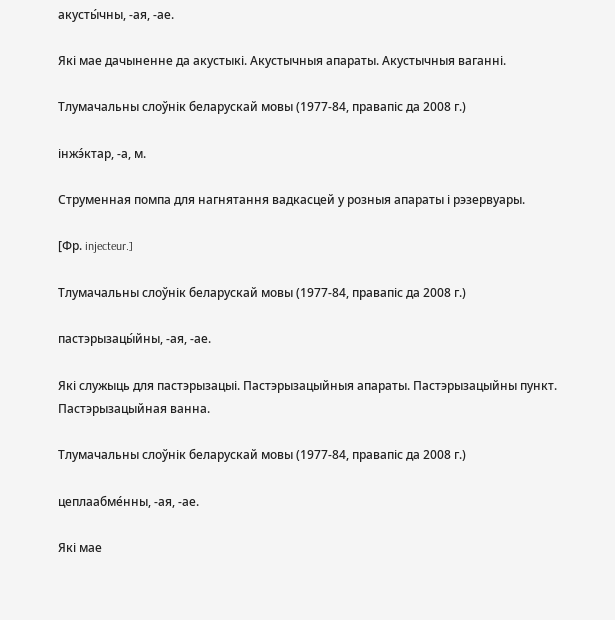акусты́чны, ‑ая, ‑ае.

Які мае дачыненне да акустыкі. Акустычныя апараты. Акустычныя ваганні.

Тлумачальны слоўнік беларускай мовы (1977-84, правапіс да 2008 г.)

інжэ́ктар, ‑а, м.

Струменная помпа для нагнятання вадкасцей у розныя апараты і рэзервуары.

[Фр. injecteur.]

Тлумачальны слоўнік беларускай мовы (1977-84, правапіс да 2008 г.)

пастэрызацы́йны, ‑ая, ‑ае.

Які служыць для пастэрызацыі. Пастэрызацыйныя апараты. Пастэрызацыйны пункт. Пастэрызацыйная ванна.

Тлумачальны слоўнік беларускай мовы (1977-84, правапіс да 2008 г.)

цеплаабме́нны, ‑ая, ‑ае.

Які мае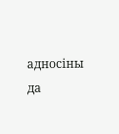адносіны да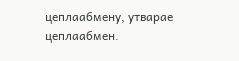цеплаабмену, утварае цеплаабмен.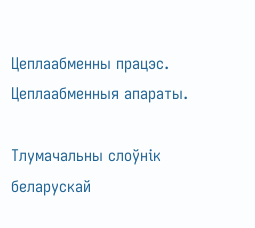Цеплаабменны працэс. Цеплаабменныя апараты.

Тлумачальны слоўнік беларускай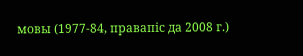мовы (1977-84, правапіс да 2008 г.)